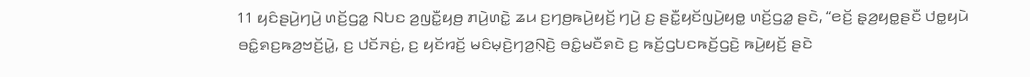11 ꤟꤢꤨꤔꤣꤧ꤬ꤚꤣꤧ꤬ ꤛꤢꤩ꤬ꤞꤤ꤭ ꤡꤝꤢ ꤤ꤬ꤜꤢꤪ꤭ꤟꤥ꤬ ꤊꤣꤧ꤬ꤛꤢꤧ꤭ ꤘꤣ ꤢ꤬ꤚꤥ꤬ꤒꤣꤧ꤬ꤟꤢꤩ꤬ ꤚꤣꤧ꤬ ꤢ꤬ ꤔꤢꤪ꤭ꤟꤢꤩꤜꤣꤧ꤬ꤟꤥ꤭ ꤛꤢꤩ꤬ꤞꤤ꤭ ꤔꤢꤧ, “ꤕꤢꤩ꤬ ꤔ꤫ꤤ꤬ꤟꤥ꤭ꤔꤢꤪ ꤓꤥ꤭ꤟꤣꤧ ꤋꤢꤨ꤭ꤎꤢ꤬ꤒꤤ꤬ꤠꤢꤩ꤬ꤣꤧ꤭, ꤢ꤬ ꤓꤢꤩꤏꤢꤦ꤬, ꤢ꤬ ꤟꤢꤩꤙꤢꤩ꤬ ꤗꤢꤨꤗ꤫ꤢꤧ꤬ꤚꤤ꤬ꤡ꤫ꤢꤧ꤬ ꤋꤢꤨ꤭ꤗꤢꤪꤎꤢꤧ ꤢ꤬ ꤒꤢꤩ꤬ꤞꤝꤢꤒꤢꤩ꤬ꤞꤢꤧ꤬ ꤒꤣꤧ꤬ꤟꤢꤩ꤬ ꤔꤢꤧ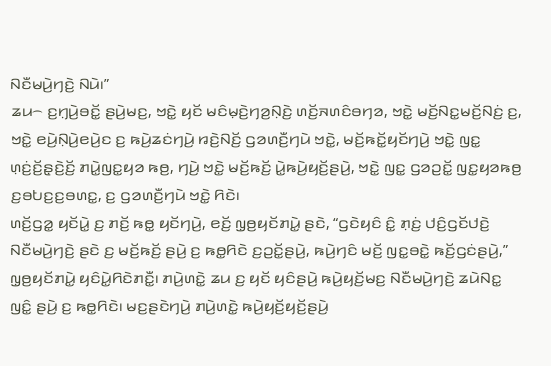ꤡꤢꤪꤗꤣꤧ꤬ꤚꤢꤧ꤬ ꤡꤣꤧ꤯”
ꤘꤣ꤮ ꤢ꤬ꤚ꤫ꤣꤧ꤬ꤋꤢꤩ꤭ ꤔꤣꤧ꤬ꤗꤢ꤬, ꤠꤢꤧ꤭ ꤟꤢꤩ ꤗꤢꤨꤗ꤫ꤢꤧ꤬ꤚꤤ꤬ꤡ꤫ꤢꤧ꤬ ꤛꤢꤩ꤬ꤏꤛꤢꤨꤋꤚꤤ, ꤠꤢꤧ꤭ ꤗꤢꤩ꤬ꤡꤢ꤭ꤗꤢꤩ꤬ꤡꤢꤦ꤬ ꤢ꤬, ꤠꤢꤧ꤭ ꤕꤣꤧ꤬ꤡ꤫ꤣꤧ꤬ꤕꤣꤧ꤬ꤢ ꤢ꤬ ꤒꤣꤧ꤬ꤘꤢꤦꤚꤣꤧ꤬ ꤙꤢꤧ꤬ꤡꤢꤩ꤬ ꤞꤤꤛꤢꤪ꤬ꤚꤣꤧ ꤠꤢꤧ꤭, ꤗꤢꤩ꤬ꤒꤢꤩ꤭ꤟꤢꤩꤚꤣꤧ꤬ ꤠꤢꤧ꤭ ꤜꤢ꤭ ꤛ꤫ꤢꤦ꤬ꤢꤩ꤬ꤔ꤫ꤢꤧ꤬ꤢꤩ꤬ ꤊꤣꤧ꤭ꤜꤢ꤭ꤟꤤ ꤒꤥ꤬, ꤚꤣꤧ꤬ ꤠꤢꤧ꤭ ꤗꤢꤩ꤬ꤒꤢꤩ꤬ ꤣꤧ꤭ꤒꤣꤧ꤬ꤟꤢꤩ꤬ꤔꤣꤧ꤬, ꤠꤢꤧ꤭ ꤜꤢ꤭ ꤞꤤꤑꤢꤩ꤭ ꤜꤢ꤭ꤟꤤꤒꤥ꤬ ꤢ꤬ꤋꤝꤢ꤬ꤢ꤬ꤋꤛꤢ꤭, ꤢ꤬ ꤞꤤꤛꤢꤪ꤬ꤚꤣꤧ ꤠꤢꤧ꤭ ꤖꤢꤧ꤯
ꤛꤢꤩ꤬ꤞꤤ꤭ ꤟꤢꤩꤣꤧ꤭ ꤢ꤬ ꤊꤢꤩ꤬ ꤒꤥ꤭ ꤟꤢꤩꤚꤣꤧ꤬, ꤕꤢꤩ꤬ ꤜ꤫ꤥ꤬ꤟꤢꤩꤊꤣꤧ꤭ ꤔꤢꤧ, “ꤞꤢꤧꤟꤢꤨ ꤢꤨ꤭ ꤊ꤫ꤢꤦ꤬ ꤓꤢꤨ꤬ꤞꤢꤩꤓꤢꤧ꤬ ꤡꤢꤪꤗꤣꤧ꤬ꤚꤢꤧ꤬ ꤔꤢꤧ ꤢ꤬ ꤗꤢꤩ꤬ꤒꤢꤩ꤬ ꤔꤣꤧ꤬ ꤢ꤬ ꤒꤥ꤭ꤖꤢꤧ ꤢ꤬ꤑꤢꤩ꤭ꤔꤣꤧ꤬, ꤒꤣꤧ꤬ꤚꤢꤨ ꤗꤢꤩ꤬ ꤜꤢ꤭ꤋꤢꤧ꤭ ꤒꤢꤩ꤬ꤞꤢꤦꤔꤣꤧ꤬,” ꤜ꤫ꤥ꤬ꤟꤢꤩꤊꤣꤧ꤭ ꤟꤢꤨꤣꤧ꤭ꤖꤢꤧꤊꤢꤪ꤭꤯ ꤊꤣꤧ꤬ꤛꤢꤧ꤭ ꤘꤣ ꤢ꤬ ꤟꤢꤩ ꤟꤢꤨꤔꤣꤧ꤬ ꤒꤣꤧ꤬ꤟꤢꤩ꤬ꤗꤢ꤬ ꤡꤢꤪꤗꤣꤧ꤬ꤚꤢꤧ꤬ ꤘꤣꤧꤡꤢ꤭ ꤜꤢꤨ꤭ ꤔꤣꤧ꤬ ꤢ꤬ ꤒꤥ꤭ꤖꤢꤧ꤯ ꤗꤢ꤬ꤔꤢꤧꤚꤣꤧ꤬ ꤊꤣꤧ꤬ꤛꤢꤧ꤭ ꤒꤣꤧ꤬ꤟꤢꤩ꤬ꤟꤢꤩ꤬ꤔꤣꤧ꤬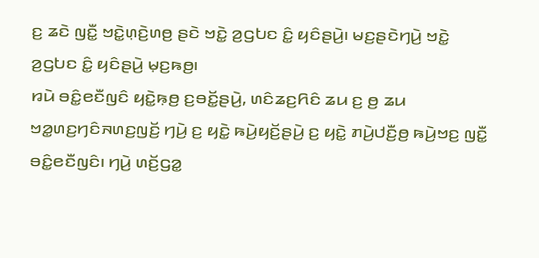ꤢ꤬ ꤘꤢꤧ ꤜꤢꤪ꤭ ꤠꤢꤧ꤭ꤛ꤫ꤢꤧ꤬ꤛꤥ꤬ ꤔꤢꤧ ꤠꤢꤧ꤭ ꤤ꤬ꤞꤝꤢ ꤢꤨ꤭ ꤟꤢꤨꤔꤣꤧ꤬꤯ ꤗꤢ꤬ꤔꤢꤧꤚꤣꤧ꤬ ꤠꤢꤧ꤭ ꤤ꤬ꤞꤝꤢ ꤢꤨ꤭ ꤟꤢꤨꤔꤣꤧ꤬ ꤗ꤫ꤢ꤬ꤒꤥ꤬꤯
ꤙꤣꤧ ꤋꤢꤨ꤭ꤕꤢꤪꤜꤢꤨ ꤟꤢꤧ꤭ꤒ꤫ꤥ꤬ ꤢ꤬ꤋꤢꤩ꤭ꤔꤣꤧ꤬, ꤛꤢꤨꤘꤢ꤬ꤖꤢꤨ ꤘꤣ ꤢ꤬ ꤥ꤬ ꤘꤣ ꤠꤤ꤭ꤛꤢ꤬ꤚꤢꤨꤏꤛꤢ꤬ꤜꤢꤩ꤬ ꤚꤣꤧ꤬ ꤢ꤬ ꤟꤢꤧ꤭ ꤒꤣꤧ꤬ꤟꤢꤩ꤬ꤔꤣꤧ꤬ ꤢ꤬ ꤟꤢꤧ꤭ ꤊꤣꤧ꤬ꤓꤢꤪ꤬ꤥ꤬ ꤒꤣꤧ꤬ꤠꤢ꤬ ꤜꤢꤪ꤭ ꤋꤢꤨ꤭ꤕꤢꤪꤜꤢꤨ꤯ ꤚꤣꤧ꤬ ꤛꤢꤩ꤬ꤞꤤ꤭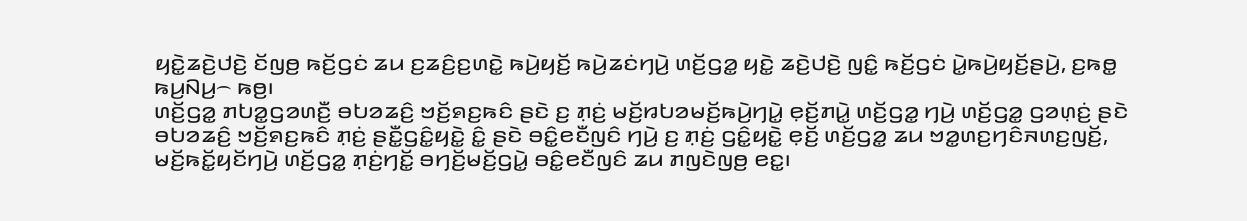ꤟꤢꤧ꤭ꤘꤢꤧ꤬ꤓꤢꤧ꤬ ꤢꤩꤜꤥ꤬ ꤒꤢꤩ꤬ꤞꤢꤦ ꤘꤣ ꤢ꤬ꤘꤢꤨ꤬ꤢ꤬ꤛꤢꤧ꤭ ꤒꤣꤧ꤬ꤟꤢꤩ꤬ ꤒꤣꤧ꤬ꤘꤢꤦꤚꤣꤧ꤬ ꤛꤢꤩ꤬ꤞꤤ꤭ ꤟꤢꤧ꤭ ꤘꤢꤧ꤬ꤓꤢꤧ꤬ ꤜꤢꤨ꤭ ꤒꤢꤩ꤬ꤞꤢꤦ ꤣꤧ꤭ꤒꤣꤧ꤬ꤟꤢꤩ꤬ꤔꤣꤧ꤬, ꤢ꤬ꤒꤥ꤭ ꤒꤣ꤬ꤡꤣ꤬꤮ ꤒꤥ꤬꤯
ꤛꤢꤩ꤬ꤞꤤ꤭ ꤊꤝꤤ꤭ꤞꤤꤛꤢꤪ꤬ ꤋꤝꤤꤘꤢꤨ꤬ ꤠꤢꤩ꤬ꤎꤢ꤬ꤒꤢꤨ ꤔꤢꤧ ꤢ꤬ ꤊ꤫ꤢꤦ꤬ ꤗꤢꤩ꤬ꤙꤝꤤꤗꤢꤩ꤬ꤒꤣꤧ꤬ꤚꤣꤧ꤭ ꤕ꤫ꤢꤩ꤬ꤊꤣꤧ꤭ ꤛꤢꤩ꤬ꤞꤤ꤭ ꤚꤣꤧ꤬ ꤛꤢꤩ꤬ꤞꤤ꤭ ꤞꤤꤛ꤫ꤢꤦ꤬ ꤔꤢꤧ ꤋꤝꤤꤘꤢꤨ꤬ ꤠꤢꤩ꤬ꤎꤢ꤬ꤒꤢꤨ ꤊ꤫ꤢꤦ꤬ ꤔꤢꤪ꤭ꤞꤢꤨ꤭ꤟꤢꤧ꤭ ꤢꤨ꤭ ꤔꤢꤧ ꤋꤢꤨ꤭ꤕꤢꤪꤜꤢꤨ ꤚꤣꤧ꤬ ꤢ꤬ ꤊ꤫ꤢꤦ꤬ ꤞꤢꤨ꤭ꤟꤢꤧ꤭ ꤕ꤫ꤢꤩ꤬ ꤛꤢꤩ꤬ꤞꤤ꤭ ꤘꤣ ꤠꤤ꤭ꤛꤢ꤬ꤚꤢꤨꤏꤛꤢ꤬ꤜꤢꤩ꤬, ꤗꤢꤩ꤬ꤒꤢꤩ꤭ꤟꤢꤩꤚꤣꤧ꤬ ꤛꤢꤩ꤬ꤞꤤ꤭ ꤊ꤫ꤢꤦ꤬ꤚꤢꤩ꤭ ꤋꤚꤢꤩ꤬ꤗꤢꤩ꤬ꤞꤣꤧ꤭ ꤋꤢꤨ꤭ꤕꤢꤪꤜꤢꤨ ꤘꤣ ꤊꤜꤢꤧꤜꤥ꤬ ꤕꤢ꤭꤯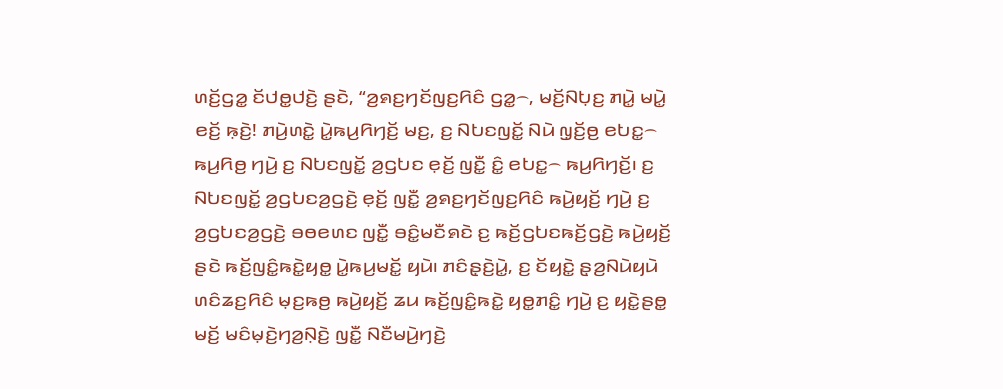ꤛꤢꤩ꤬ꤞꤤ꤭ ꤢꤩꤓꤥ꤭ꤓꤢꤧ꤬ ꤔꤢꤧ, “ꤤ꤬ꤎꤢ꤬ꤚꤢꤩꤜꤢ꤬ꤖꤢꤨ ꤞꤤ꤭꤮, ꤗꤢꤩ꤬ꤡꤝ꤫ꤢ꤬ ꤊꤣꤧ꤭ ꤗꤣꤧ꤭ ꤕꤢꤩ꤬ ꤒ꤫ꤢꤧ꤬! ꤊꤣꤧ꤬ꤛꤢꤧ꤭ ꤣꤧ꤭ꤒꤣ꤬ꤖꤚꤢꤩ꤬ ꤗꤢ꤬, ꤢ꤬ ꤡꤝꤢꤜꤢꤩ꤭ ꤡꤣꤧ ꤜ꤫ꤢꤩ꤬ꤥ꤬ ꤕꤝꤢ꤭꤮ ꤒꤣ꤬ꤖꤥ꤬ ꤚꤣꤧ꤬ ꤢ꤬ ꤡꤝꤢꤜꤢꤩ꤭ ꤤ꤬ꤞꤝꤢ ꤕ꤫ꤢꤩ꤬ ꤜꤢꤪ꤭ ꤢꤨ꤭ ꤕꤝꤢ꤭꤮ ꤒꤣ꤬ꤖꤚꤢꤩ꤬꤯ ꤢ꤬ ꤡꤝꤢꤜꤢꤩ꤭ ꤤ꤬ꤞꤝꤢꤤ꤬ꤞꤢꤧ꤬ ꤕ꤫ꤢꤩ꤬ ꤜꤢꤪ꤭ ꤤ꤬ꤎꤢ꤬ꤚꤢꤩꤜꤢ꤬ꤖꤢꤨ ꤒꤣꤧ꤬ꤟꤢꤩ꤬ ꤚꤣꤧ꤬ ꤢ꤬ ꤤ꤬ꤞꤝꤢꤤ꤬ꤞꤢꤧ꤬ ꤋꤥꤕꤛꤢ ꤜꤢꤪ꤭ ꤋꤢꤨ꤭ꤗꤢꤪꤎꤢꤧ ꤢ꤬ ꤒꤢꤩ꤬ꤞꤝꤢꤒꤢꤩ꤬ꤞꤢꤧ꤬ ꤒꤣꤧ꤬ꤟꤢꤩ꤬ ꤔꤢꤧ ꤒꤢꤩ꤬ꤜꤢꤨ꤭ꤒꤢꤧ꤭ꤟꤥ꤭ ꤣꤧ꤭ꤒꤣ꤬ꤗꤢꤩ꤭ ꤟꤣꤧ꤯ ꤊꤢꤨꤔ꤫ꤢꤧ꤬ꤣꤧ꤭, ꤢ꤬ ꤢꤩꤟꤢꤧ꤭ ꤔ꤫ꤤ꤬ꤡꤣꤧꤟꤣꤧ ꤛꤢꤨꤘꤢ꤬ꤖꤢꤨ ꤗ꤫ꤢ꤬ꤒꤥ꤬ ꤒꤣꤧ꤬ꤟꤢꤩ꤬ ꤘꤣ ꤒꤢꤩ꤬ꤜꤢꤨ꤭ꤒꤢꤧ꤭ ꤟꤥ꤭ꤊꤢꤨ꤭ ꤚꤣꤧ꤬ ꤢ꤬ ꤟꤢꤧ꤭ꤔꤥ꤭ ꤗꤢꤩ꤬ ꤗꤢꤨꤗ꤫ꤢꤧ꤬ꤚꤤ꤬ꤡ꤫ꤢꤧ꤬ ꤜꤢꤪ꤭ ꤡꤢꤪꤗꤣꤧ꤬ꤚꤢꤧ꤬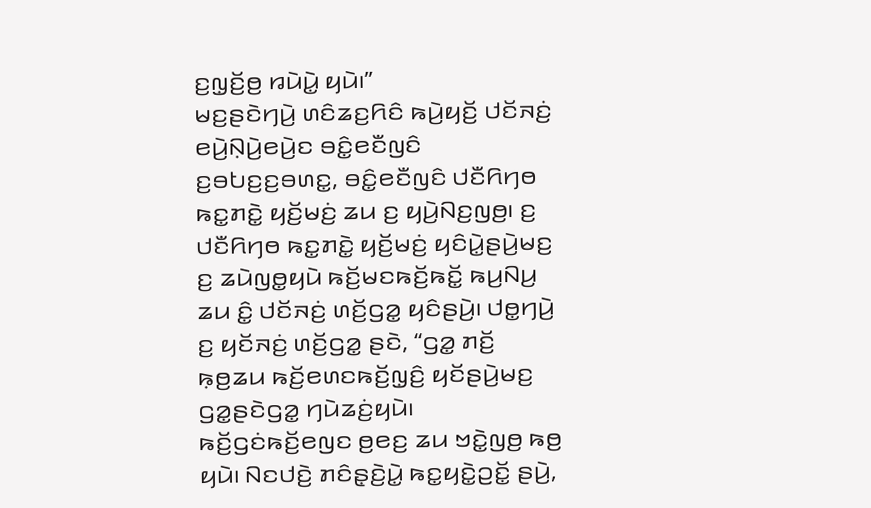ꤢ꤬ꤜ꤫ꤢꤩ꤬ꤥ꤬ ꤙꤣꤧꤣꤧ꤭ ꤟꤣꤧ꤯”
ꤗꤢ꤬ꤔꤢꤧꤚꤣꤧ꤬ ꤛꤢꤨꤘꤢ꤬ꤖꤢꤨ ꤒꤣꤧ꤬ꤟꤢꤩ꤬ ꤓꤢꤩꤏꤢꤦ꤬ ꤕꤣꤧ꤬ꤡ꤫ꤣꤧ꤬ꤕꤣꤧ꤬ꤢ ꤋꤢꤨ꤭ꤕꤢꤪꤜꤢꤨ ꤢ꤬ꤋꤝꤢ꤬ꤢ꤬ꤋꤛꤢ꤭, ꤋꤢꤨ꤭ꤕꤢꤪꤜꤢꤨ ꤓꤢꤪꤖꤚꤥ ꤒꤢ꤭ꤊꤢꤧ꤭ ꤟꤢꤩ꤬ꤗꤢꤦ꤬ ꤘꤣ ꤢ꤬ ꤟꤣꤧ꤬ꤡꤢ꤬ꤜꤥ꤬꤯ ꤢ꤬ ꤓꤢꤪꤖꤚꤥ ꤒꤢ꤭ꤊꤢꤧ꤭ ꤟꤢꤩ꤬ꤗꤢꤦ꤬ ꤟꤢꤨꤣꤧ꤭ꤔꤣꤧ꤬ꤗꤢ꤬ ꤢ꤬ ꤘꤣꤧꤜꤥ꤭ꤟꤣꤧ ꤒꤢꤩ꤬ꤗꤢꤒꤢꤩ꤬ꤒꤢꤩ꤭ ꤒꤣ꤬ꤡꤣ꤬ ꤘꤣ ꤢꤨ꤭ ꤓꤢꤩꤏꤢꤦ꤬ ꤛꤢꤩ꤬ꤞꤤ꤭ ꤟꤢꤨꤔꤣꤧ꤬꤯ ꤓꤥ꤭ꤚꤣꤧ꤬ ꤢ꤬ ꤟꤢꤩꤏꤢꤦ꤬ ꤛꤢꤩ꤬ꤞꤤ꤭ ꤔꤢꤧ, “ꤞꤤ꤭ ꤊꤢꤩ꤬ ꤒ꤫ꤥ꤬ꤘꤣ ꤒꤢꤩ꤬ꤕꤛꤢꤒꤢꤩ꤬ꤜ꤫ꤢꤨ꤬ ꤟꤢꤩꤔꤣꤧ꤬ꤗꤢ꤬ ꤞꤤ꤭ꤔꤢꤧꤞꤤ꤭ ꤚꤣꤧꤘꤢꤦ꤬ꤟꤣꤧ꤯ ꤒꤢꤩ꤬ꤞꤢꤦꤒꤢꤩ꤬ꤕꤜꤢ ꤥ꤬ꤕꤢ꤬ ꤘꤣ ꤠꤢꤧ꤭ꤜꤥ꤬ ꤒꤥ꤬ ꤟꤣꤧ꤯ ꤡꤢꤓꤢꤧ꤬ ꤊꤢꤨꤔ꤫ꤢꤧ꤬ꤣꤧ꤭ ꤒꤢ꤭ꤟꤢꤧ꤭ꤑꤢꤩ꤭ ꤔꤣꤧ꤬,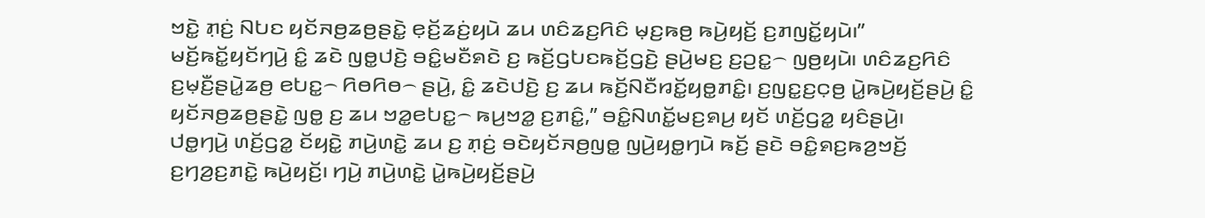ꤠꤢꤧ꤭ ꤊ꤫ꤢꤦ꤬ ꤡꤝꤢ ꤟꤢꤩꤏꤥ꤬ꤘꤥ꤬ꤔꤢꤧ꤭ ꤕ꤫ꤢꤩ꤬ꤘꤢꤦ꤬ꤟꤣꤧ ꤘꤣ ꤛꤢꤨꤘꤢ꤬ꤖꤢꤨ ꤗ꤫ꤢ꤬ꤒꤥ꤬ ꤒꤣꤧ꤬ꤟꤢꤩ꤬ ꤢ꤬ꤊꤜꤢꤩ꤭ꤟꤣꤧ꤯”
ꤗꤢꤩ꤬ꤒꤢꤩ꤭ꤟꤢꤩꤚꤣꤧ꤬ ꤢꤨ꤭ ꤘꤢꤧ ꤜꤥ꤭ꤓꤢꤧ꤬ ꤋꤢꤨ꤭ꤗꤢꤪꤎꤢꤧ ꤢ꤬ ꤒꤢꤩ꤬ꤞꤝꤢꤒꤢꤩ꤬ꤞꤢꤧ꤬ ꤔꤣꤧ꤬ꤗꤢ꤬ ꤢ꤬ꤑꤢ꤭꤮ ꤜꤥ꤬ꤟꤣꤧ꤯ ꤛꤢꤨꤘꤢ꤬ꤖꤢꤨ ꤢ꤬ꤗ꤫ꤢꤪ꤬ꤔꤣꤧ꤭ꤘꤥ꤬ ꤕꤝꤢ꤭꤮ ꤖꤥꤖꤥ꤮ ꤔꤣꤧ꤬, ꤢꤨ꤭ ꤘꤢꤧꤓꤢꤧ꤬ ꤢ꤬ ꤘꤣ ꤒꤢꤩ꤬ꤡꤢꤪꤙꤢꤩ꤭ꤟꤥ꤭ꤊꤢꤨ꤭꤯ ꤢ꤬ꤜꤢ꤭ꤢ꤬ꤍ꤫ꤥ꤬ ꤣꤧ꤭ꤒꤣꤧ꤬ꤟꤢꤩ꤬ꤔꤣꤧ꤬ ꤢꤨ꤭ ꤟꤢꤩꤏꤥ꤬ꤘꤥ꤬ꤔꤢꤧ꤭ ꤜꤥ꤭ ꤢ꤬ ꤘꤣ ꤠꤤ꤭ꤕꤝꤢ꤭꤮ ꤒꤣ꤬ꤠꤤ꤭ ꤢ꤬ꤊꤢꤨ꤭,” ꤋꤢꤨ꤭ꤡꤛꤢꤩ꤭ꤗꤢ꤬ꤎꤣ꤬ ꤟꤢꤩ ꤛꤢꤩ꤬ꤞꤤ꤭ ꤟꤢꤨꤔꤣꤧ꤬꤯
ꤓꤥ꤭ꤚꤣꤧ꤬ ꤛꤢꤩ꤬ꤞꤤ꤭ ꤢꤩꤟꤢꤧ꤭ ꤊꤣꤧ꤬ꤛꤢꤧ꤭ ꤘꤣ ꤢ꤬ ꤊ꤫ꤢꤦ꤬ ꤋꤢꤧꤟꤢꤩꤏꤥ꤬ꤜꤥ꤭ ꤜꤣꤧ꤬ꤟꤥ꤭ꤚꤣꤧ ꤒꤢꤩ꤬ ꤔꤢꤧ ꤋꤢꤨ꤭ꤎꤢ꤬ꤒꤤ꤬ꤠꤢꤩ꤬ ꤢ꤬ꤚꤤ꤬ꤢ꤬ꤊꤢꤧ꤭ ꤒꤣꤧ꤬ꤟꤢꤩ꤬꤯ ꤚꤣꤧ꤬ ꤊꤣꤧ꤬ꤛꤢꤧ꤭ ꤣꤧ꤭ꤒꤣꤧ꤬ꤟꤢꤩ꤬ꤔꤣꤧ꤬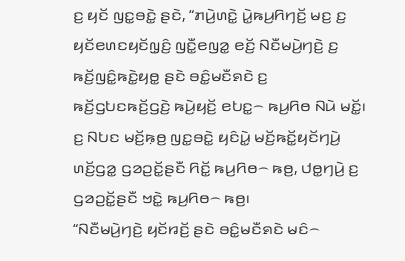ꤢ꤬ ꤟꤢꤩ ꤜꤢ꤭ꤋꤢꤧ꤭ ꤔꤢꤧ, “ꤊꤣꤧ꤬ꤛꤢꤧ꤭ ꤣꤧ꤭ꤒꤣ꤬ꤖꤚꤢꤩ꤬ ꤗꤢ꤬ ꤢ꤬ ꤟꤢꤩꤕꤛꤢꤟꤢꤩꤜ꤫ꤢꤨ꤬ ꤜꤢꤪ꤭ꤕꤜꤤ꤭ ꤕꤢꤩ꤬ ꤡꤢꤪꤗꤣꤧ꤬ꤚꤢꤧ꤬ ꤢ꤬ ꤒꤢꤩ꤬ꤜꤢꤨ꤭ꤒꤢꤧ꤭ꤟꤥ꤭ ꤔꤢꤧ ꤋꤢꤨ꤭ꤗꤢꤪꤎꤢꤧ ꤢ꤬ ꤒꤢꤩ꤬ꤞꤝꤢꤒꤢꤩ꤬ꤞꤢꤧ꤬ ꤒꤣꤧ꤬ꤟꤢꤩ꤬ ꤕꤝꤢ꤭꤮ ꤒꤣ꤬ꤖꤥ ꤡꤣꤧ ꤗꤢꤩ꤭꤯
ꤢ꤬ ꤡꤝꤢ ꤗꤢꤩ꤬ꤒ꤫ꤥ꤬ ꤜꤢ꤭ꤋꤢꤧ꤭ ꤟꤢꤨꤣꤧ꤭ ꤗꤢꤩ꤬ꤒꤢꤩ꤭ꤟꤢꤩꤚꤣꤧ꤬ ꤛꤢꤩ꤬ꤞꤤ꤭ ꤞꤤꤑꤢꤩ꤭ꤔꤢꤪ ꤖꤢꤩ꤭ ꤒꤣ꤬ꤖꤥ꤮ ꤒꤥ꤬, ꤓꤥ꤭ꤚꤣꤧ꤬ ꤢ꤬ ꤞꤤꤑꤢꤩ꤭ꤔꤢꤪ ꤠꤢꤧ꤭ ꤒꤣ꤬ꤖꤥ꤮ ꤒꤥ꤬꤯
“ꤡꤢꤪꤗꤣꤧ꤬ꤚꤢꤧ꤬ ꤟꤢꤩꤙꤢꤩ꤬ ꤔꤢꤧ ꤋꤢꤨ꤭ꤗꤢꤪꤎꤢꤧ ꤗꤢꤨ꤮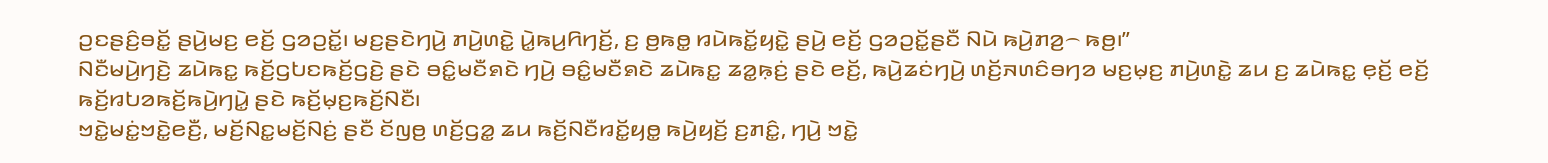ꤑꤢꤔꤢꤨ꤬ꤋꤢꤩ꤭ ꤔꤣꤧ꤬ꤗꤢ꤬ ꤕꤢꤩ꤬ ꤞꤤꤑꤢꤩ꤭꤯ ꤗꤢ꤬ꤔꤢꤧꤚꤣꤧ꤬ ꤊꤣꤧ꤬ꤛꤢꤧ꤭ ꤣꤧ꤭ꤒꤣ꤬ꤖꤚꤢꤩ꤬, ꤢ꤬ ꤥ꤬ꤒꤥ꤭ ꤙꤣꤧꤒꤢꤩ꤭ꤟꤢꤧ꤭ ꤔꤣꤧ꤬ ꤕꤢꤩ꤬ ꤞꤤꤑꤢꤩ꤭ꤔꤢꤪ ꤡꤣꤧ ꤒꤣꤧ꤬ꤊꤤ꤬꤮ ꤒꤥ꤬꤯”
ꤡꤢꤪꤗꤣꤧ꤬ꤚꤢꤧ꤬ ꤘꤣꤧꤒꤢ꤭ ꤒꤢꤩ꤬ꤞꤝꤢꤒꤢꤩ꤬ꤞꤢꤧ꤬ ꤔꤢꤧ ꤋꤢꤨ꤭ꤗꤢꤪꤎꤢꤧ ꤚꤣꤧ꤬ ꤋꤢꤨ꤭ꤗꤢꤪꤎꤢꤧ ꤘꤣꤧꤒꤢ꤭ ꤘꤤ꤭ꤒ꤫ꤢꤦ꤬ ꤔꤢꤧ ꤕꤢꤩ꤬, ꤒꤣꤧ꤬ꤘꤢꤦꤚꤣꤧ꤬ ꤛꤢꤩ꤬ꤏꤛꤢꤨꤋꤚꤤ ꤗꤢ꤬ꤗ꤫ꤢ꤬ ꤊꤣꤧ꤬ꤛꤢꤧ꤭ ꤘꤣ ꤢ꤬ ꤘꤣꤧꤒꤢ꤭ ꤕ꤫ꤢꤩ꤬ ꤕꤢꤩ꤬ ꤒꤢꤩ꤬ꤙꤝꤤꤒꤢꤩ꤬ꤒꤣꤧ꤬ꤚꤣꤧ꤭ ꤔꤢꤧ ꤒꤢꤩ꤬ꤗ꤫ꤢ꤬ꤒꤢꤩ꤬ꤡꤢꤪ꤯
ꤠꤢꤧ꤭ꤗꤢꤦ꤭ꤠꤢꤧ꤭ꤕꤢꤪ꤬, ꤗꤢꤩ꤬ꤡꤢ꤭ꤗꤢꤩ꤬ꤡꤢꤦ꤬ ꤔꤢꤪ ꤢꤩꤜꤥ꤬ ꤛꤢꤩ꤬ꤞꤤ꤭ ꤘꤣ ꤒꤢꤩ꤬ꤡꤢꤪꤙꤢꤩ꤭ꤟꤥ꤭ ꤒꤣꤧ꤬ꤟꤢꤩ꤬ ꤢ꤬ꤊꤢꤨ꤭, ꤚꤣꤧ꤬ ꤠꤢꤧ꤭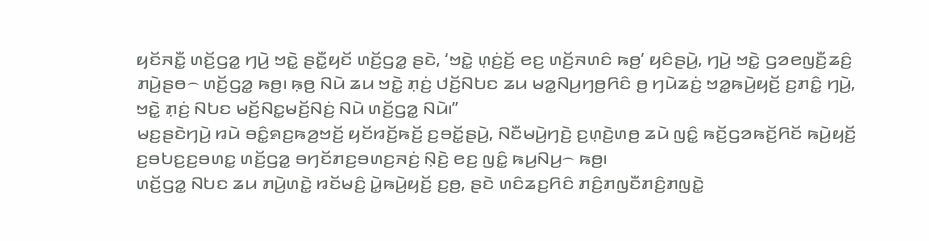ꤟꤢꤩꤏꤢꤪ꤭ ꤛꤢꤩ꤬ꤞꤤ꤭ ꤚꤣꤧ꤬ ꤠꤢꤧ꤭ ꤔꤢꤪ꤭ꤟꤢꤩ ꤛꤢꤩ꤬ꤞꤤ꤭ ꤔꤢꤧ, ‘ꤠꤢꤧ꤭ ꤛ꤫ꤢꤦ꤬ꤢꤩ꤬ ꤕꤢ꤬ ꤛꤢꤩ꤬ꤏꤛꤢꤨ ꤒꤥ꤬’ ꤟꤢꤨꤔꤣꤧ꤬, ꤚꤣꤧ꤬ ꤠꤢꤧ꤭ ꤞꤤꤕꤜꤢꤪ꤬ꤘꤢꤨ꤬ ꤊꤣꤧ꤬ꤔꤥ꤮ ꤛꤢꤩ꤬ꤞꤤ꤭ ꤒꤥ꤬꤯ ꤒ꤫ꤥ꤬ ꤡꤣꤧ ꤘꤣ ꤠꤢꤧ꤭ ꤊ꤫ꤢꤦ꤬ ꤓꤢꤩ꤬ꤡꤝꤢ ꤘꤣ ꤗꤤ꤭ꤡꤣ꤬ꤚꤥ꤬ꤖꤢꤨ ꤥ꤬ ꤚꤣꤧꤘꤢꤦ꤬ ꤠꤤ꤭ꤒꤣꤧ꤬ꤟꤢꤩ꤬ ꤢ꤬ꤊꤢꤨ꤭ ꤚꤣꤧ꤬, ꤠꤢꤧ꤭ ꤊ꤫ꤢꤦ꤬ ꤡꤝꤢ ꤗꤢꤩ꤬ꤡꤢ꤭ꤗꤢꤩ꤬ꤡꤢꤦ꤬ ꤡꤣꤧ ꤛꤢꤩ꤬ꤞꤤ꤭ ꤡꤣꤧ꤯”
ꤗꤢ꤬ꤔꤢꤧꤚꤣꤧ꤬ ꤙꤣꤧ ꤋꤢꤨ꤭ꤎꤢ꤬ꤒꤤ꤬ꤠꤢꤩ꤬ ꤟꤢꤩꤙꤢꤩ꤬ꤒꤢꤩ꤬ ꤢ꤬ꤋꤢꤩ꤭ꤔꤣꤧ꤬, ꤡꤢꤪꤗꤣꤧ꤬ꤚꤢꤧ꤬ ꤢ꤬ꤛ꤫ꤢꤧ꤬ꤛꤥ꤬ ꤘꤣꤧ ꤜꤢꤨ꤭ ꤒꤢꤩ꤬ꤞꤤꤒꤢꤩ꤬ꤖꤢꤩ ꤒꤣꤧ꤬ꤟꤢꤩ꤬ ꤢ꤬ꤋꤝꤢ꤬ꤢ꤬ꤋꤛꤢ꤭ ꤛꤢꤩ꤬ꤞꤤ꤭ ꤋꤚꤢꤩꤊꤢ꤬ꤋꤛꤢ꤬ꤏꤢꤦ꤬ ꤡ꤫ꤢꤧ꤬ ꤕꤢ꤬ ꤜꤢꤨ꤭ ꤒꤣ꤬ꤡꤣ꤬꤮ ꤒꤥ꤬꤯
ꤛꤢꤩ꤬ꤞꤤ꤭ ꤡꤝꤢ ꤘꤣ ꤊꤣꤧ꤬ꤛꤢꤧ꤭ ꤙꤢꤩꤗꤢꤨ꤬ ꤣꤧ꤭ꤒꤣꤧ꤬ꤟꤢꤩ꤬ ꤢ꤬ꤥ꤬, ꤔꤢꤧ ꤛꤢꤨꤘꤢ꤬ꤖꤢꤨ ꤊꤢꤨ꤬ꤊꤜꤢꤪꤊꤢꤨ꤬ꤊꤜꤢꤧ꤭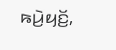ꤒꤣꤧ꤬ꤟꤢꤩ꤬,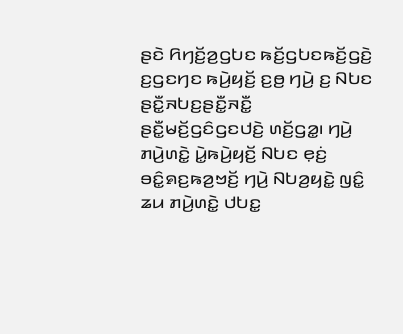ꤔꤢꤧ ꤖꤚꤢꤩ꤬ꤤ꤬ꤞꤝꤢ ꤒꤢꤩ꤬ꤞꤝꤢꤒꤢꤩ꤬ꤞꤢꤧ꤬ ꤢ꤬ꤞꤢꤚꤢ ꤒꤣꤧ꤬ꤟꤢꤩ꤬ ꤢ꤬ꤥ꤬ ꤚꤣꤧ꤬ ꤢ꤬ ꤡꤝꤢ ꤔꤢꤪ꤭ꤏꤝꤢ꤬ꤔꤢꤪ꤭ꤏꤢꤪ꤭ ꤔꤢꤪ꤭ꤗꤢꤩ꤬ꤞꤢꤨꤞꤢꤓꤢꤧ꤬ ꤛꤢꤩ꤬ꤞꤤ꤭꤯ ꤚꤣꤧ꤬ ꤊꤣꤧ꤬ꤛꤢꤧ꤭ ꤣꤧ꤭ꤒꤣꤧ꤬ꤟꤢꤩ꤬ ꤡꤝꤢ ꤕ꤫ꤢꤦ꤬ ꤋꤢꤨ꤭ꤎꤢ꤬ꤒꤤ꤬ꤠꤢꤩ꤬ ꤚꤣꤧ꤬ ꤡꤝꤤ꤬ꤟꤢꤧ꤭ ꤜꤢꤨ꤭ ꤘꤣ ꤊꤣꤧ꤬ꤛꤢꤧ꤭ ꤓꤝꤢ꤭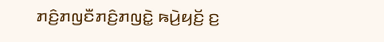ꤊꤢꤨ꤬ꤊꤜꤢꤪꤊꤢꤨ꤬ꤊꤜꤢꤧ꤭ ꤒꤣꤧ꤬ꤟꤢꤩ꤬ ꤢ꤬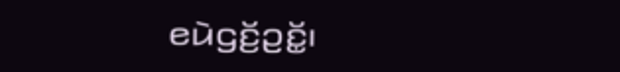ꤕꤣꤧꤞꤢꤩ꤬ꤑꤢꤩ꤭꤯